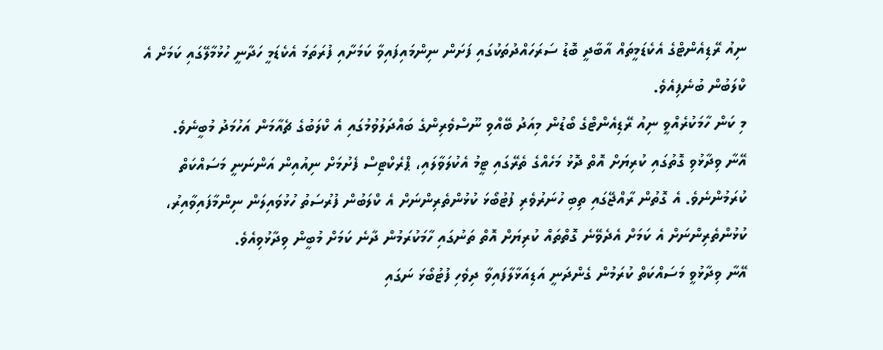ނިއު ރޭޑިއެންޓްގެ އެކެޑަމީތައް އާބާދީ ބޮޑު ސަރަހައްދުތަކުގައި ފަށަން ނިންމައިފައިވާ ކަމަށާއި ފުރަތަމަ އެކެޑަމީ ހަދާނީ ހުޅުމާލޭގައި ކަމަށް އެ ކްލަބުން ބުނެފިއެވެ.
މި ކަން ހާމަކުރެއްވީ ނިއު ރޭޑިއެންޓްގެ ބޯޑުން މިއަދު ބޭއްވި ނޫސްވެރިންގެ ބައްދަލުވުމުގައި އެ ކްލަބުގެ ޗެއާމަން އަހުމަދު މުބީނެވެ.
އޭނާ ވިދާޅުވި ގޮތުގައި ކުރިޔަށް އޮތް ދޮޅު މަހެއްގެ ތެރޭގައި ޓީމު އެކުލަވާލައި، ޕްރެކްޓިސް ފެށުމަށް ނިއުއިން އަންނަނީ މަސައްކަތް ކުރަމުންނެވެ. އެ ގޮތުން ރާއްޖޭގައި ތިބި ހުނަރުވެރި ފުޓުބޯޅަ ކުޅުންތެރިންނަށް އެ ކްލަބުން ފުރުސަތު ހުޅުވައިލަން ނިންމާފައިވާއިރު، ކުޅުންތެރިންނަށް އެ ކަމަށް އެދެވޭނެ ގޮތްތައް ކުރިޔަށް އޮތް ތަނުގައި ހާމަކުރަމުން ދާނެ ކަމަށް މުބީން ވިދާޅުވިއެވެ.
އޭނާ ވިދާޅުވީ މަސައްކަތް ކުރަމުން ގެންދަނީ އަޑިއަޅާލާފައިވާ ދިވެހި ފުޓުބޯޅަ ނަގައި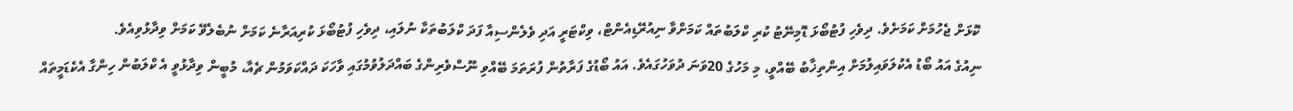ކޮޅަށް ޖެހުމަށް ކަމަށެވެ. ދިވެހި ފުޓުބޯޅަ ޑޮމިނޭޓު ކުރި ކްލަބުތައް ކަމަށްވާ ނިއުރޭޑިއެންޓް، ވިކްޓަރީ އަދި ވެލެންސިއާ ފަދަ ކްލަބުތަކާ ނުލައި، ދިވެހި ފުޓުބޯޅަ ކުރިއަރާނެ ކަމަށް ނުބެލެވޭ ކަމަށް ވިދާޅުވިއެވެ.
ނިއުގެ އައު ބޯޑު އެކުލަވައިލުމަށް އިންތިޚާބު ބޭއްވީ، މި މަހުގެ 20ވަނަ ދުވަހުގައެވެ. އައު ބޯޑުގެ ފަރާތުން ފުރަތަމަ ބޭއްވި ނޫސްވެރިންގެ ބައްދަލުވުމުގައި ވާހަކަ ދައްކަވަމުން ޗެއާ، މުބީން ވިދާޅުވީ އެ ކްލަބުން ހިންގާ އެކެޑަމީތައް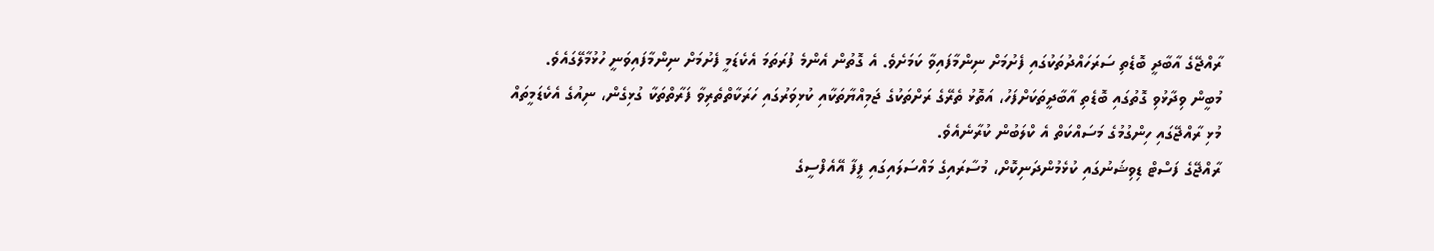ރާއްޖޭގެ އާބާދީ ބޮޑެތި ސަރަހައްދުތަކުގައި ފެށުމަށް ނިންމާފައިވާ ކަމަށެވެ. އެ ގޮތުން އެންމެ ފުރަތަމަ އެކެޑަމީ ފެށުމަށް ނިންމާފައިވަނީ ހުޅުމާލޭގައެވެ.
މުބީން ވިދާޅުވި ގޮތުގައި ބޮޑެތި އާބާދީތަކަށްފަހު، އަތޮޅު ތެރޭގެ ރަށްތަކުގެ ޖަމިއްޔާތަކާއި ކުޅިވަރުގައި ހަރަކާތްތެރިވާ ފަރާތްތަކާ ގުޅިގެން، ނިއުގެ އެކެޑަމީތައް މުޅި ރާއްޖޭގައި ހިންގުމުގެ މަސައްކަތް އެ ކްލަބުން ކުރާނެއެވެ.
ރާއްޖޭގެ ފަސްޓް ޑިވިޝަނުގައި ކުޅެމުންދަނިކޮށް، މުސާރައިގެ މައްސަލައިގައި ފީފާ އޭއެފްސީގެ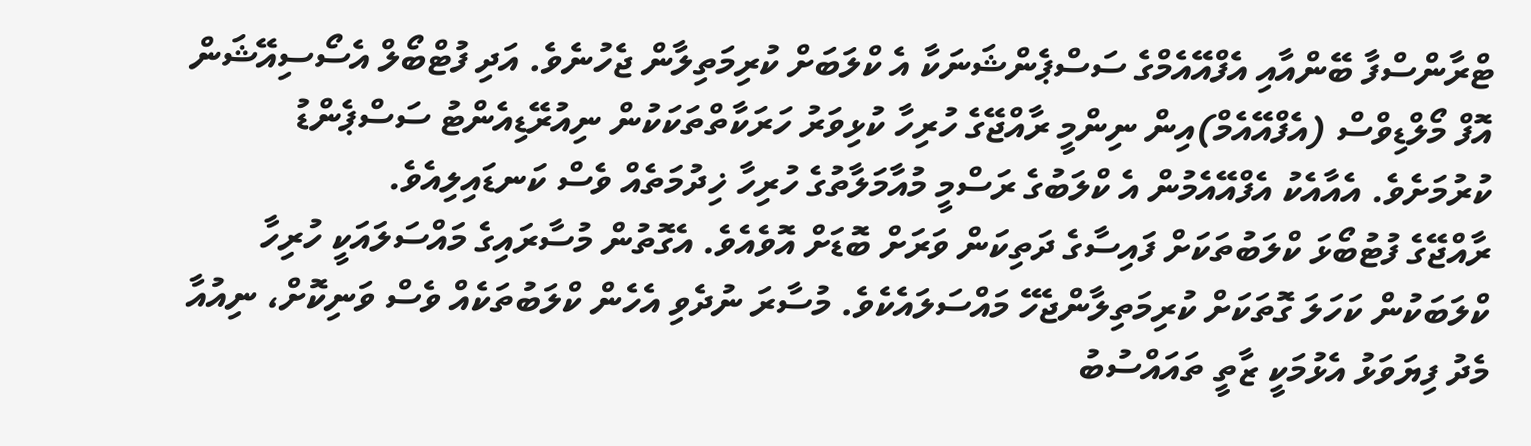ޓްރާންސްފާ ބޭންއާއި އެފްއޭއެމްގެ ސަސްޕެންޝަނަކާ އެ ކްލަބަށް ކުރިމަތިލާން ޖެހުނެވެ. އަދި ފުޓްބޯލް އެސޯސިއޭޝަން އޮފް މޯލްޑިވްސް (އެފްއޭއެމް)އިން ނިންމީ ރާއްޖޭގެ ހުރިހާ ކުޅިވަރު ހަރަކާތްތަކަކުން ނިއުރޭޑިއެންޓު ސަސްޕެންޑު ކުރުމަށެވެ. އެއާއެކު އެފްއޭއެމުން އެ ކްލަބުގެ ރަސްމީ މުއާމަލާތުގެ ހުރިހާ ޚިދުމަތެއް ވެސް ކަނޑައިލިއެވެ.
ރާއްޖޭގެ ފުޓުބޯޅަ ކްލަބުތަކަށް ފައިސާގެ ދަތިކަން ވަރަށް ބޮޑަށް އޮވެއެވެ. އެގޮތުން މުސާރައިގެ މައްސަލައަކީ ހުރިހާ ކްލަބަކުން ކަހަލަ ގޮތަކަށް ކުރިމަތިލާންޖެހޭ މައްސަލައެކެވެ. މުސާރަ ނުދެވި އެހެން ކްލަބުތަކެއް ވެސް ވަނިކޮށް، ނިއުއާ މެދު ފިޔަވަޅު އެޅުމަކީ ޒާތީ ތައައްސުބު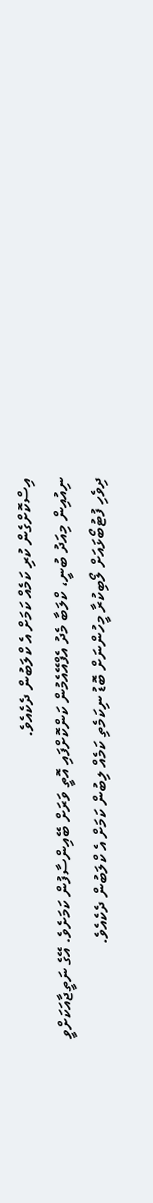އިސްކޮށްގެން ކުރި ކަމެއް ކަމަށް އެ ކްލަބުން ދެކެއެވެ.
ނިއުއިން މިއަދު ބުނީ، ކްލަބާ މެދު އެފްއޭއެމުން ކަންކޮށްފައި އޮތީ ވަރަށް ބޭއިންސާފުން ކަމަށެވެ. އޭގެ ނަތީޖާއަކަށްވީ ދިވެހި ފުޓުބޯޅައަށް ލޯބިކުރާ މީހުންނަށް ބޮޑު ނިކަމެތި ކަމެއް ލިބުން ކަމަށް އެ ކްލަބުން ދެކެއެވެ.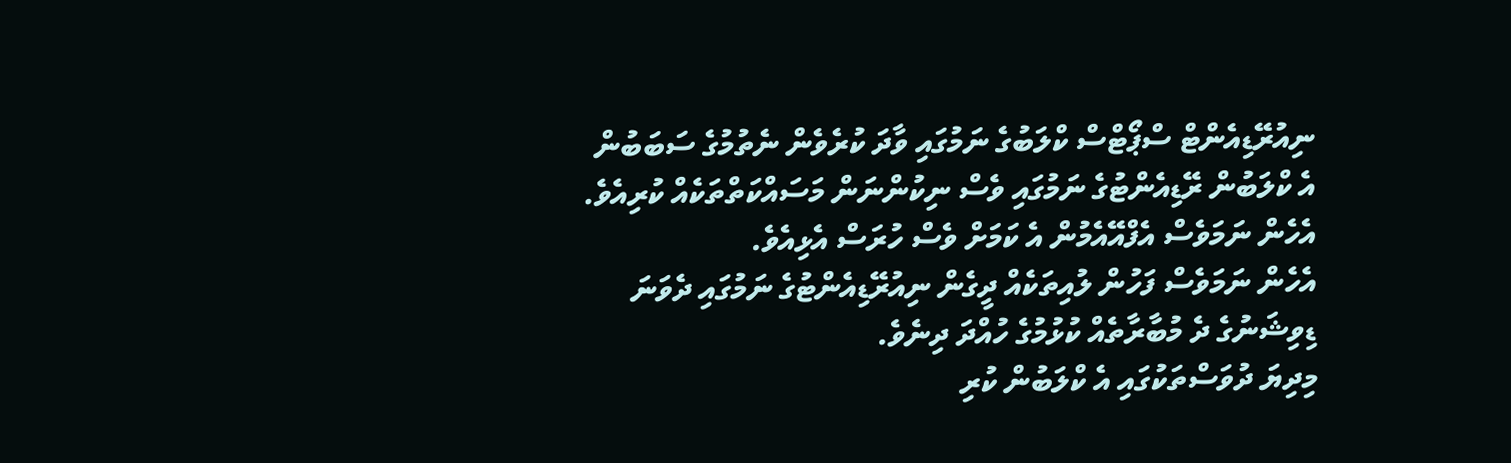ނިއުރޭޑިއެންޓް ސްޕޯޓްސް ކްލަބުގެ ނަމުގައި ވާދަ ކުރެވެން ނެތުމުގެ ސަބަބުން އެ ކްލަބުން ރޭޑިއެންޓުގެ ނަމުގައި ވެސް ނިކުންނަން މަސައްކަތްތަކެއް ކުރިއެވެ. އެހެން ނަމަވެސް އެފްއޭއެމުން އެ ކަމަށް ވެސް ހުރަސް އެޅިއެވެ.
އެހެން ނަމަވެސް ފަހުން ލުއިތަކެއް ދީގެން ނިއުރޭޑިއެންޓުގެ ނަމުގައި ދެވަނަ ޑިވިޝަނުގެ ދެ މުބާރާތެއް ކުޅުމުގެ ހުއްދަ ދިނެވެ.
މިދިޔަ ދުވަސްތަކުގައި އެ ކްލަބުން ކުރި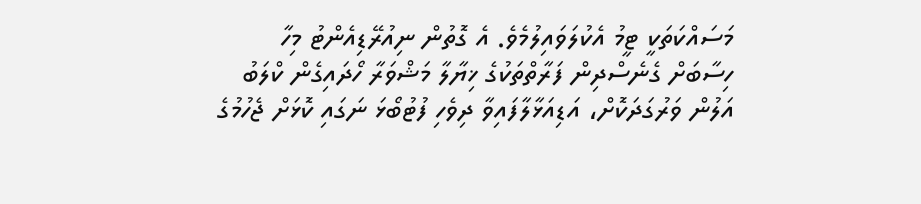މަސައްކަތަކީ ޓީމު އެކުލަވައިލުމެވެ. އެ ގޮތުން ނިއުރޭޑިއެންޓު މިހާ ހިސާބަށް ގެނެސްދިން ފަރާތްތަކުގެ ޚިޔާލާ މަޝްވަރާ ހޯދައިގެން ކްލަބު އަލުން ވަރުގަދަކޮށް، އަޑިއަޅާލާފައިވާ ދިވެހި ފުޓުބޯޅަ ނަގައި ކޮޅަށް ޖެހުމުގެ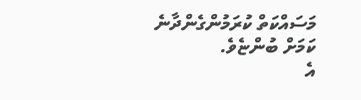މަސައްކަތް ކުރަމުންގެންދާނެ ކަމަށް ބުންޏެވެ.
އެ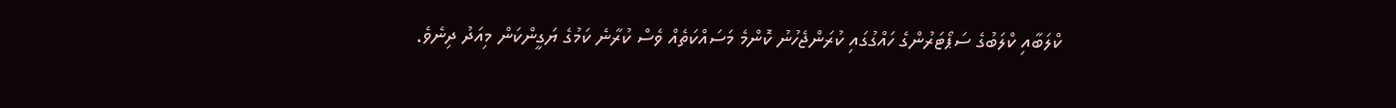ކްލަބާއި ކްލަބުގެ ސަޕޯޓަރުންގެ ހައްގުގައި ކުރަންޖެހުނު ކޮންމެ މަސައްކަތެއް ވެސް ކުރާނެ ކަމުގެ ޔަގީންކަން މިއަދު ދިނެވެ.